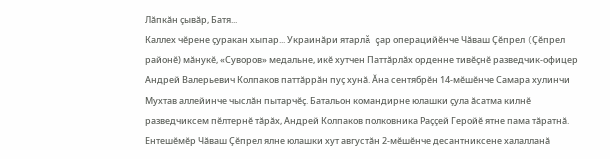Лăпкăн çывăр, Батя...
Каллех чӗрене çуракан хыпар... Украинăри ятарлă çар операцийӗнче Чăваш Çӗпрел (Çӗпрел районӗ) мăнукӗ, «Суворов» медальне, икӗ хутчен Паттăрлăх орденне тивӗçнӗ разведчик-офицер Андрей Валерьевич Колпаков паттăррăн пуç хунă. Ăна сентябрӗн 14-мӗшӗнче Самара хулинчи Мухтав аллейинче чыслăн пытарчӗç. Батальон командирне юлашки çула ăсатма килнӗ разведчиксем пӗлтернӗ тăрăх, Андрей Колпаков полковника Раççей Геройӗ ятне пама тăратнă.
Ентешӗмӗр Чăваш Çӗпрел ялне юлашки хут августăн 2-мӗшӗнче десантниксене халалланă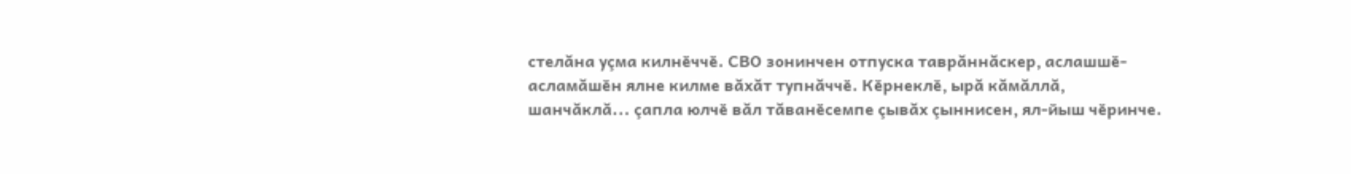стелăна уçма килнӗччӗ. СВО зонинчен отпуска таврăннăскер, аслашшӗ-асламăшӗн ялне килме вăхăт тупнăччӗ. Кӗрнеклӗ, ырă кăмăллă, шанчăклă... çапла юлчӗ вăл тăванӗсемпе çывăх çыннисен, ял-йыш чӗринче.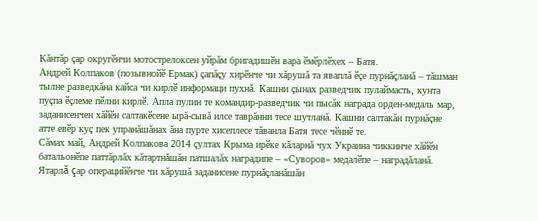Кăнтăр çар округӗнчи мотострелоксен уйрăм бригадишӗн вара ӗмӗрлӗхех – Батя.
Андрей Колпаков (позывнойӗ Ермак) çапăçу хирӗнче чи хăрушă та яваплă ӗçе пурнăçланă – тăшман тылне разведкăна кайса чи кирлӗ информаци пухнă. Кашни çынах разведчик пулаймасть, кунта пуçпа ӗçлеме пӗлни кирлӗ. Апла пулин те командир-разведчик чи пысăк награда орден-медаль мар, заданисенчен хăйӗн салтакӗсене ырă-сывă илсе таврăнни тесе шутланă. Кашни салтакăн пурнăçне атте евӗр куç пек упранăшăнах ăна пурте хисеплесе тăванла Батя тесе чӗннӗ те.
Сăмах май, Андрей Колпакова 2014 çултах Крыма ирӗке кăларнă чух Украина чиккинче хăйӗн батальонӗпе паттăрлăх кăтартнăшăн патшалăх наградипе – «Суворов» медалӗпе – наградăланă. Ятарлă çар операцийӗнче чи хăрушă заданисене пурнăçланăшăн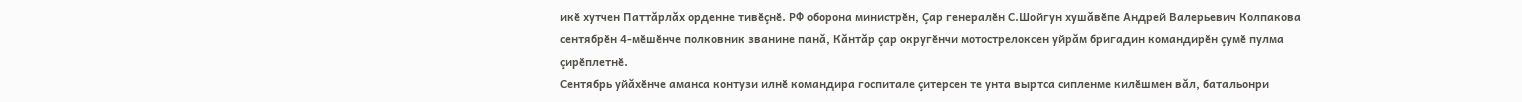икӗ хутчен Паттăрлăх орденне тивӗçнӗ. РФ оборона министрӗн, Çар генералӗн С.Шойгун хушăвӗпе Андрей Валерьевич Колпакова сентябрӗн 4-мӗшӗнче полковник званине панă, Кăнтăр çар округӗнчи мотострелоксен уйрăм бригадин командирӗн çумӗ пулма çирӗплетнӗ.
Сентябрь уйăхӗнче аманса контузи илнӗ командира госпитале çитерсен те унта выртса сипленме килӗшмен вăл, батальонри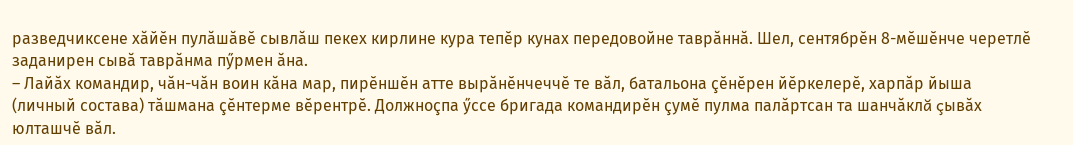разведчиксене хăйӗн пулăшăвӗ сывлăш пекех кирлине кура тепӗр кунах передовойне таврăннă. Шел, сентябрӗн 8-мӗшӗнче черетлӗ заданирен сывă таврăнма пӳрмен ăна.
– Лайăх командир, чăн-чăн воин кăна мар, пирӗншӗн атте вырăнӗнчеччӗ те вăл, батальона çӗнӗрен йӗркелерӗ, харпăр йыша (личный состава) тăшмана çӗнтерме вӗрентрӗ. Должноçпа ӳссе бригада командирӗн çумӗ пулма палăртсан та шанчăклă çывăх юлташчӗ вăл.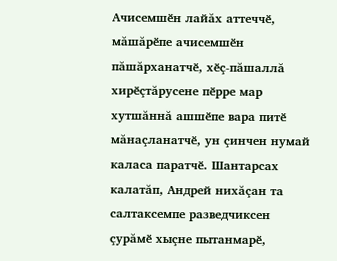Ачисемшӗн лайăх аттеччӗ, мăшăрӗпе ачисемшӗн пăшăрханатчӗ, хӗç-пăшаллă хирӗçтăрусене пӗрре мар хутшăннă ашшӗпе вара питӗ мăнаçланатчӗ, ун çинчен нумай каласа паратчӗ. Шантарсах калатăп, Андрей нихăçан та салтаксемпе разведчиксен çурăмӗ хыçне пытанмарӗ,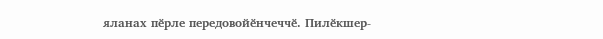яланах пӗрле передовойӗнчеччӗ. Пилӗкшер-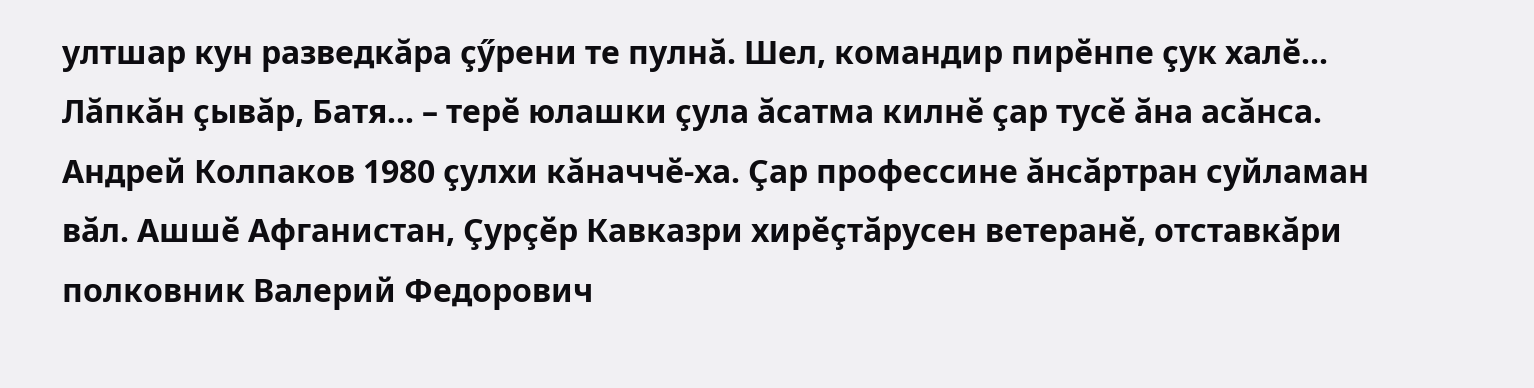ултшар кун разведкăра çӳрени те пулнă. Шел, командир пирӗнпе çук халӗ... Лăпкăн çывăр, Батя... – терӗ юлашки çула ăсатма килнӗ çар тусӗ ăна асăнса.
Андрей Колпаков 1980 çулхи кăначчӗ-ха. Çар профессине ăнсăртран суйламан вăл. Ашшӗ Афганистан, Çурçӗр Кавказри хирӗçтăрусен ветеранӗ, отставкăри полковник Валерий Федорович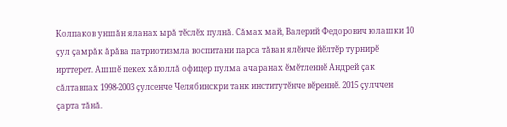Колпаков уншăн яланах ырă тӗслӗх пулнă. Сăмах май, Валерий Федорович юлашки 10 çул çамрăк ăрăва патриотизмла воспитани парса тăван ялӗнче йӗлтӗр турнирӗ ирттерет. Ашшӗ пекех хăюллă офицер пулма ачаранах ӗмӗтленнӗ Андрей çак сăлтавпах 1998-2003 çулсенче Челябинскри танк институтӗнче вӗреннӗ. 2015 çулччен çарта тăнă.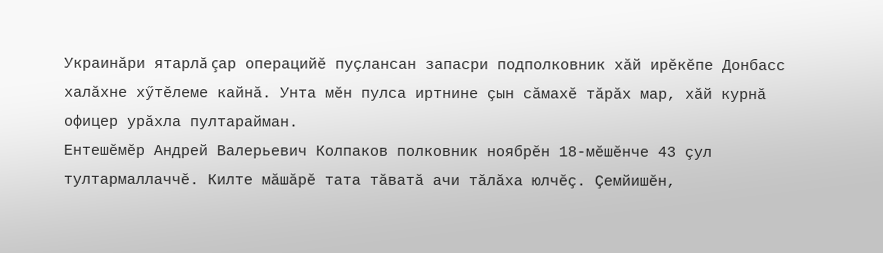Украинăри ятарлă çар операцийӗ пуçлансан запасри подполковник хăй ирӗкӗпе Донбасс халăхне хӳтӗлеме кайнă. Унта мӗн пулса иртнине çын сăмахӗ тăрăх мар, хăй курнă офицер урăхла пултарайман.
Ентешӗмӗр Андрей Валерьевич Колпаков полковник ноябрӗн 18-мӗшӗнче 43 çул тултармаллаччӗ. Килте мăшăрӗ тата тăватă ачи тăлăха юлчӗç. Çемйишӗн,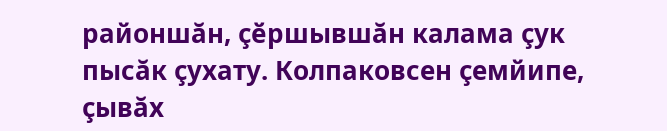районшăн, çӗршывшăн калама çук пысăк çухату. Колпаковсен çемйипе, çывăх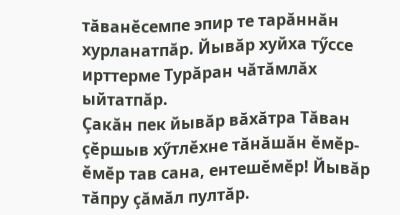тăванӗсемпе эпир те тарăннăн хурланатпăр. Йывăр хуйха тӳссе ирттерме Турăран чăтăмлăх ыйтатпăр.
Çакăн пек йывăр вăхăтра Тăван çӗршыв хӳтлӗхне тăнăшăн ӗмӗр-ӗмӗр тав сана, ентешӗмӗр! Йывăр тăпру çăмăл пултăр.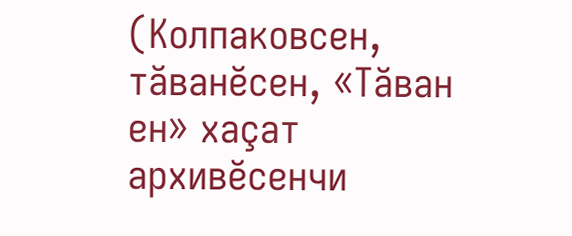(Колпаковсен, тăванӗсен, «Тăван ен» хаçат архивӗсенчи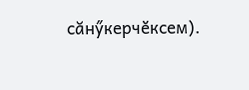сăнӳкерчӗксем).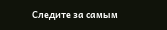Следите за самым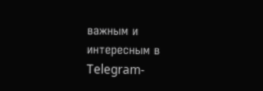важным и интересным в Telegram-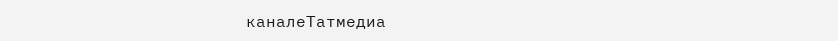каналеТатмедиа